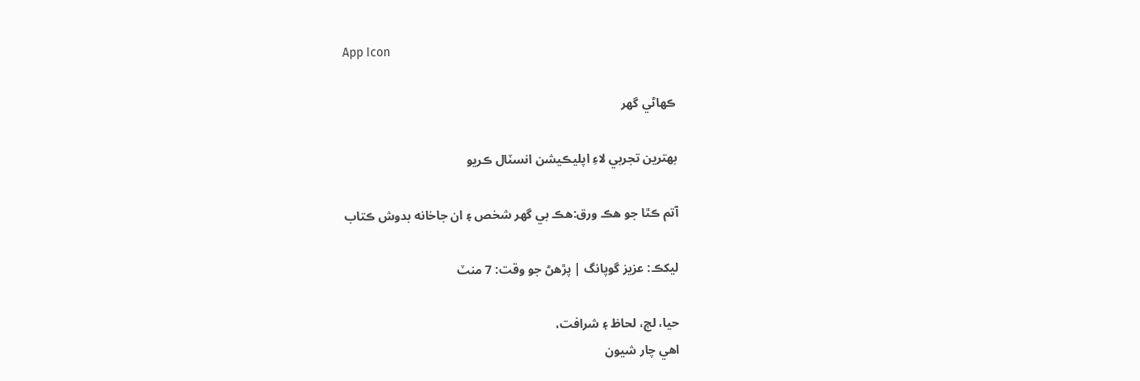App Icon

ڪهاڻي گهر

بهترين تجربي لاءِ اپليڪيشن انسٽال ڪريو

آتم ڪٿا جو ھڪ ورق:ھڪ بي گھر شخص ۽ ان جاخانه بدوش ڪتاب

ليکڪ: عزيز گوپانگ | پڙهڻ جو وقت: 7 منٽ

حيا، لڄ، لحاظ ۽ شرافت،
اھي چار شيون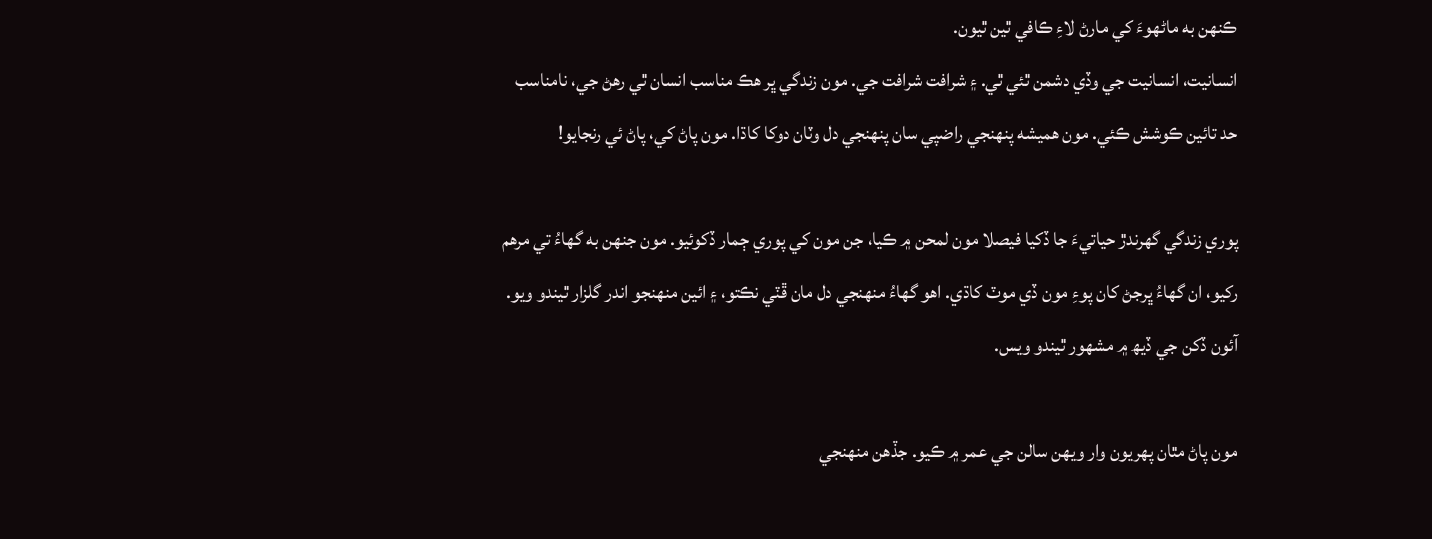ڪنھن به ماڻهوءَ کي مارڻ لاءِ ڪافي ٿين ٿيون.
انسانيت، انسانيت جي وڏي دشمن ٿئي ٿي. ۽ شرافت شرافت جي. مون زندگي ڀر ھڪ مناسب انسان ٿي رھڻ جي، نامناسب حد تائين ڪوشش ڪئي. مون ھميشه پنھنجي راضپي سان پنھنجي دل وٽان دوکا کاڌا. مون پاڻ کي، پاڻ ئي رنجايو!

پوري زندگي گهرندڙ حياتيءَ جا ڏکيا فيصلا مون لمحن ۾ ڪيا، جن مون کي پوري ڄمار ڏکوئيو. مون جنھن به گھاءُ تي مرھم رکيو، ان گهاءُ ڀرجڻ کان پوءِ مون ڏي موٽ کاڌي. اھو گهاءُ منھنجي دل مان ڦٽي نڪتو، ۽ ائين منھنجو اندر گلزار ٿيندو ويو. آئون ڏکن جي ڏيھ ۾ مشھور ٿيندو ويس.

مون پاڻ مٿان پھريون وار ويھن سالن جي عمر ۾ ڪيو. جڏھن منھنجي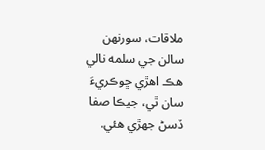ملاقات، سورنھن سالن جي سلمه نالي ھڪ اھڙي ڇوڪريءَ سان ٿي، جيڪا صفا ڏسڻ جھڙي ھئي.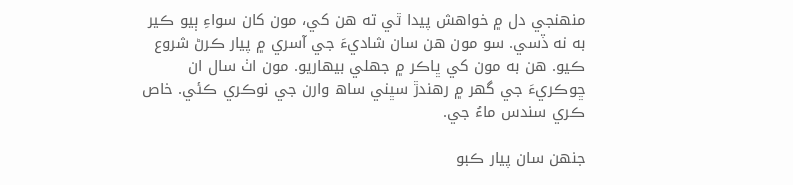منھنجي دل ۾ خواھش پيدا ٿي ته ھن کي، مون کان سواءِ ٻيو ڪير به نه ڏسي. سو مون ھن سان شاديءَ جي آسري ۾ پيار ڪرڻ شروع ڪيو. ھن به مون کي ڀاڪر ۾ جهلي بيھاريو. مون اٺ سال ان ڇوڪريءَ جي گهر ۾ رھندڙ سڀني ساھ وارن جي نوڪري ڪئي. خاص ڪري سندس ماءُ جي.

جنھن سان پيار ڪبو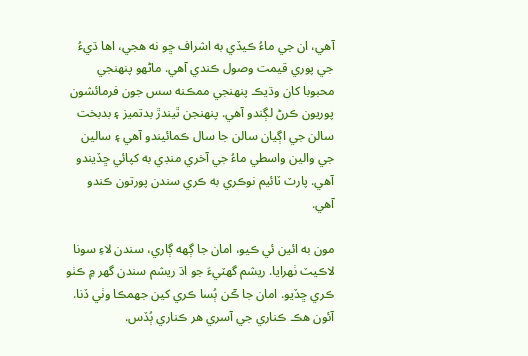آھي، ان جي ماءُ ڪيڏي به اشراف ڇو نه ھجي، اھا ڌيءُ جي پوري قيمت وصول ڪندي آھي. ماڻهو پنھنجي محبوبا کان وڌيڪ پنھنجي ممڪنه سس جون فرمائشون پوريون ڪرڻ لڳندو آھي. پنھنجن ٿيندڙ بدتميز ۽ بدبخت سالن جي اڳيان سالن جا سال ڪمائيندو آھي ۽ سالين جي والين واسطي ماءُ جي آخري منڊي به کپائي ڇڏيندو آھي. پارٽ ٽائيم نوڪري به ڪري سندن پورتون ڪندو آھي.

مون به ائين ئي ڪيو، امان جا ڳھه ڳاري، سندن لاءِ سونا لاڪيٽ ٺھرايا. ريشم گهٽيءَ جو اڌ ريشم سندن گهر ۾ ڪٺو ڪري ڇڏيو. امان جا ڪٓن ٻُسا ڪري کين جهمڪا وٺي ڏنا. آئون ھڪ ڪناري جي آسري ھر ڪناري ٻُڏس.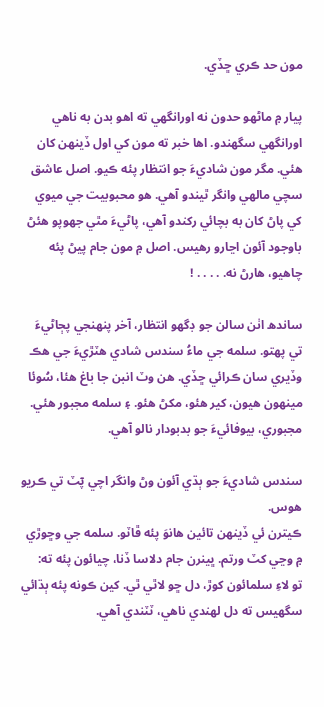مون حد ڪري ڇڏي.

پيار ۾ ماڻهو حدون نه اورانگهي ته اھو بدن به ناھي اورانگهي سگهندو. اھا خبر ته مون کي اول ڏينھن کان ھئي. مگر مون شاديءَ جو انتظار پئه ڪيو. اصل عاشق سچي مالهي وانگر ٿيندو آھي. ھو محبوبيت جي ميوي کي پاڻ کان به بچائي رکندو آھي، پاڻيءَ مٿي جهوپو ھئڻ باوجود آئون اڃارو رھيس. اصل ۾ مون جام پيڻ پئه چاھيو، ھارڻ نه. . . . . !

ساندھ اٺن سالن جو ڊگهو انتظار، آخر پنھنجي پڄاڻيءَ تي پھتو. سلمه جي ماءُ سندس شادي ھٽڙيءَ جي ھڪ وڏيري سان ڪرائي ڇڏي. ھن وٽ انبن جا باغ ھئا، سُوئا مينھون ھيون، کير ھئو، مکڻ ھئو. ۽ سلمه مجبور ھئي.
مجبوري، بيوفائيءَ جو بدبودار نالو آھي.

سندس شاديءَ جو ٻڌي آئون وڻ وانگر اچي پٓٽ تي ڪريو ھوس.
ڪيترن ئي ڏينھن تائين ھانوَ پئه ڦاٽو. سلمه جي وڇوڙي ۾ وڃي کٽ ورتم. ڀينرن جام دلاسا ڏنا، چيائون پئه ته:
تو لاءِ سلمائون کوڙ، دل ڇو لاٿي ٿي. کين ڪونه پئه ٻڌائي سگهيس ته دل لھندي ناھي، ٽٽندي آھي.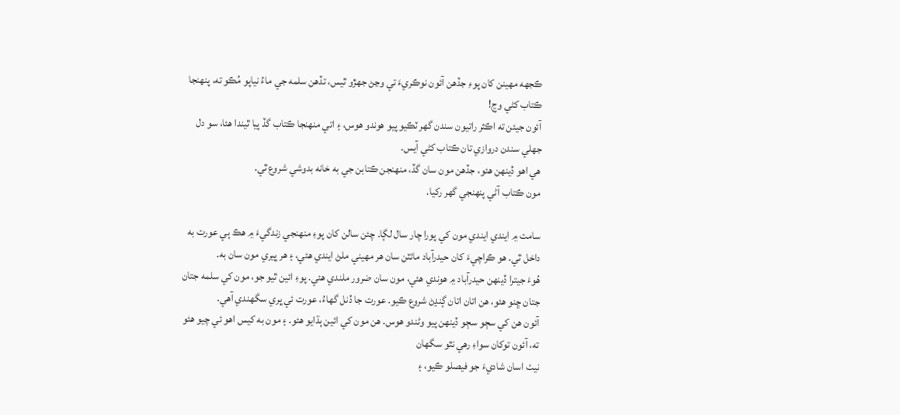ڪجهه مھينن کان پوءِ جڏھن آئون نوڪريءَ تي وڃڻ جھڙو ٿيس، تڏھن سلمه جي ماءُ نياپو مُڪو ته، پنھنجا ڪتاب کڻي وڃ!
آئون جيئن ته اڪثر راتيون سندن گھر ٽڪيو پيو ھوندو ھوس، ۽ اتي منھنجا ڪتاب گڏ پيا ٿيندا ھئا، سو دل جهلي سندن دروازي تان ڪتاب کڻي آيس.
ھي اھو ڏينھن ھئو، جڏھن مون سان گڏ، منھنجن ڪتابن جي به خانه بدوشي شروع ٿي.
مون ڪتاب آڻي پنھنجي گهر رکيا.

سامت ۾ ايندي ايندي مون کي پورا چار سال لڳا. چئن سالن کان پوءِ منھنجي زندگيءَ ۾ ھڪ ٻي عورت به داخل ٿي. ھو ڪراچيءَ کان حيدرآباد مائٽن سان ھر مھيني ملڻ ايندي ھئي، ۽ ھر ڀيري مون سان به.
ھُوءَ جيترا ڏينھن حيدرآباد ۾ ھوندي ھئي، مون سان ضرور ملندي ھئي. پوءِ ائين ٿيو جو، مون کي سلمه جتان جتان ڇنو ھئو، ھن اتان اتان ڳنڍڻ شروع ڪيو. عورت جا ڏنل گهاءُ، عورت ئي ڀري سگهندي آھي.
آئون ھن کي سڄو سڄو ڏينھن پيو وڻندو ھوس. ھن مون کي ائين ٻڌايو ھئو. ۽ مون به کيس اھو ئي چيو ھئو ته، آئون توکان سواءِ رھي نٿو سگهان
نيٺ اسان شاديءَ جو فيصلو ڪيو، ۽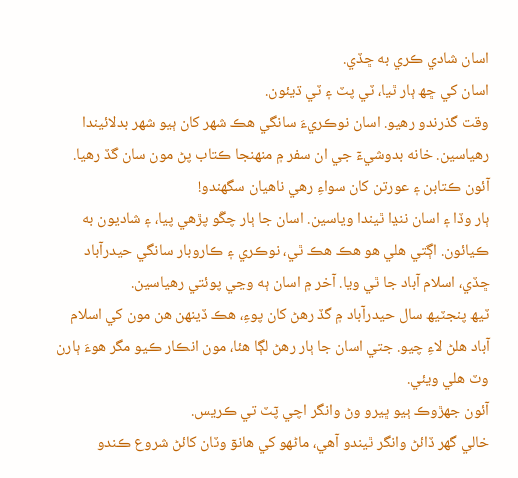اسان شادي ڪري به ڇڏي.
اسان کي ڇھ ٻار ٿيا، ٽي پٽ ۽ ٽي ڌيئون.
وقت گذرندو رھيو. اسان نوڪريءَ سانگي ھڪ شھر کان ٻيو شھر بدلائيندا رھياسين. خانه بدوشيءٓ جي ان سفر ۾ منھنجا ڪتاب پڻ مون سان گڏ رھيا. آئون ڪتابن ۽ عورتن کان سواءِ رھي ناھيان سگهندو!
ٻار وڏا ۽ اسان ننڍا ٿيندا وياسين. اسان جا ٻار چڱو پڙھي پيا، ۽ شاديون به ڪيائون. اڳتي ھلي ھو ھڪ ھڪ ٿي، نوڪري ۽ ڪاروبار سانگي حيدرآباد ڇڏي، اسلام آباد جا ٿي ويا. آخر ۾ اسان ٻه وڃي پوئتي رھياسين.
ٽيھ پنجٽيھ سال حيدرآباد ۾ گڏ رھڻ کان پوءِ، ھڪ ڏينھن ھن مون کي اسلام آباد ھلڻ لاءِ چيو. جتي اسان جا ٻار رھڻ لڳا ھئا، مون انڪار ڪيو مگر ھوءَ ٻارن وٽ ھلي ويئي.
آئون جھڙوڪ ٻيو ڀيرو وڻ وانگر اچي پٓٽ تي ڪريس.
خالي گهر ڏائڻ وانگر ٿيندو آھي، ماڻهو کي ھانوٓ وٽان کائڻ شروع ڪندو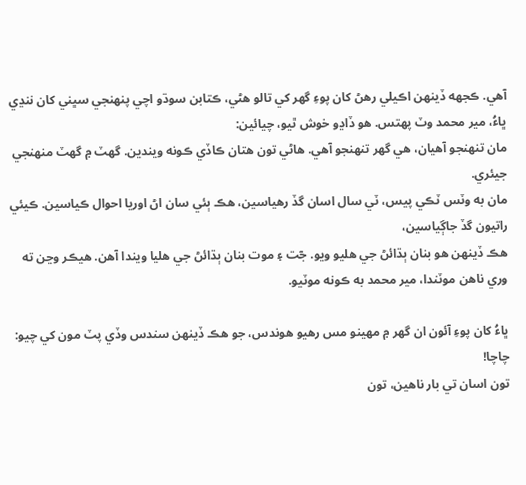آھي. ڪجهه ڏينھن اڪيلي رھڻ کان پوءِ گهر کي تالو ھڻي، ڪتابن سوڌو اچي پنھنجي سڀني کان ننڍي ڀاءُ، مير محمد وٽ پھتس. ھو ڏاڍو خوش ٿيو، چيائين:
مان تنھنجو آھيان، ھي گهر تنھنجو آھي. ھاڻي تون ھتان ڪاڏي ڪونه ويندين. گهٽ ۾ گهٽ منھنجي جيئري.
مان به وٽس ٽڪي پيس، ٽي سال اسان گڏ رھياسين، ھڪ ٻئي سان اڻ اوريا احوال ڪياسين. ڪيئي راتيون گڏ جاڳياسين،
ھڪ ڏينھن ھو بنان ٻڌائڻ جي ھليو ويو. جٓت ۽ موت بنان ٻڌائڻ جي ھليا ويندا آھن. ھيڪر وڃن ته وري ناھن موٽندا، مير محمد به ڪونه موٽيو.

ڀاءُ کان پوءِ آئون ان گهر ۾ مھينو مس رھيو ھوندس، جو ھڪ ڏينھن سندس وڏي پٽ مون کي چيو:
چاچا!
تون اسان تي بار ناھين، تون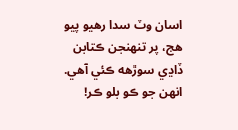اسان وٽ سدا رھيو پيو ھج، پر تنھنجن ڪتابن ڏاڍي سوڙھه ڪئي آھي. انھن جو ڪو بلو ڪر!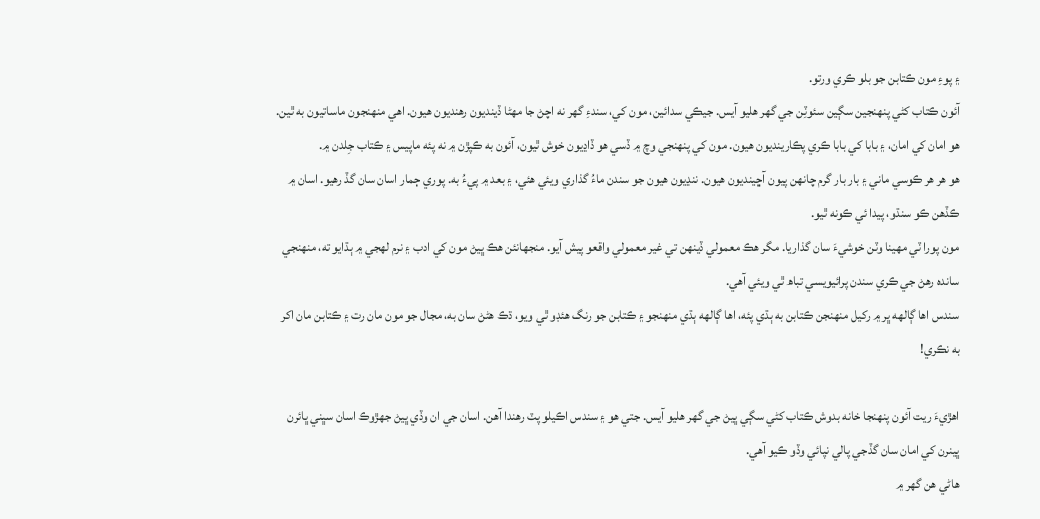۽ پوءِ مون ڪتابن جو بلو ڪري ورتو.
آئون ڪتاب کڻي پنھنجين سڳين سئوٽِن جي گهر ھليو آيس. جيڪي سدائين، مون کي، سندءِ گهر نه اچڻ جا مھڻا ڏينديون رھنديون ھيون. اھي منھنجون ماساتيون به ٿين.
ھو امان کي امان، ۽ بابا کي بابا ڪري پڪارينديون ھيون. مون کي پنھنجي وچ ۾ ڏسي ھو ڏاڍيون خوش ٿيون، آئون به ڪپڙن ۾ نه پئه ماپيس ۽ ڪتاب جِلدن ۾.
ھو ھر ھر ڪوسي ماني ۽ بار بار گرم چانھن پيون آڇينديون ھيون. ننڍيون ھيون جو سندن ماءُ گذاري ويئي ھئي، ۽ بعد ۾ پيءُ به. پوري ڄمار اسان سان گڏ رھيو. اسان ۾ ڪڏھن ڪو سنڌو، پيدا ئي ڪونه ٿيو.
مون پورا ٽي مھينا وٽن خوشيءَ سان گذاريا. مگر ھڪ معمولي ڏينھن تي غير معمولي واقعو پيش آيو. منجهانئن ھڪ ڀيڻ مون کي ادب ۽ نرم لھجي ۾ ٻڌايو ته، منھنجي سانده رھڻ جي ڪري سندن پرائيويسي تباھ ٿي ويئي آھي.
سندس اھا ڳالهه ڀر ۾ رکيل منھنجن ڪتابن به ٻڌي پئه، اھا ڳالهه ٻڌي منھنجو ۽ ڪتابن جو رنگ ھئڊو ٿي ويو، ڌڪ ھڻڻ سان به، مجال جو مون مان رت ۽ ڪتابن مان اکر به نڪري!

اھڙيءَ ريت آئون پنھنجا خانه بدوش ڪتاب کڻي سڳي ڀيڻ جي گهر ھليو آيس. جتي ھو ۽ سندس اڪيلو پٽ رھندا آھن. اسان جي ان وڏي ڀيڻ جھڙوڪ اسان سڀني ڀائرن ڀينرن کي امان سان گڏجي پالي نپائي وڏو ڪيو آھي.
ھاڻي ھن گهر ۾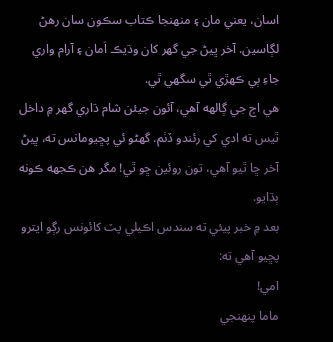اسان، يعني مان ۽ منھنجا ڪتاب سڪون سان رھڻ لڳاسين. آخر ڀيڻ جي گهر کان وڌيڪ اَمان ۽ آرام واري جاءِ ٻي ڪھڙي ٿي سگهي ٿي.
ھي اڄ جي ڳالهه آھي، آئون جيئن شام ڌاري گهر ۾ داخل ٿيس ته ادي کي رئندو ڏٺم. گهڻو ئي پڇيومانس ته، ڀيڻ آخر ڇا ٿيو آھي، تون روئين ڇو ٿي! مگر ھن ڪجهه ڪونه ٻڌايو.
بعد ۾ خبر پيئي ته سندس اڪيلي پٽ کائونس رڳو ايترو پڇيو آھي ته:
امي!
ماما پنھنجي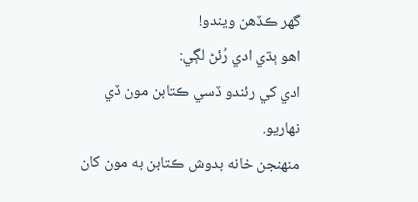گهر ڪڏھن ويندو!
اھو ٻڌي ادي رُئڻ لڳي:
ادي کي رئندو ڏسي ڪتابن مون ڏي نھاريو.
منھنجن خانه بدوش ڪتابن به مون کان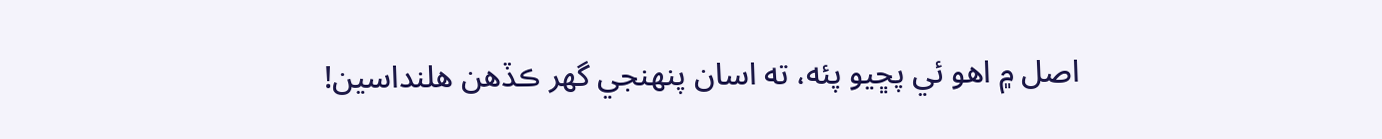اصل ۾ اھو ئي پڇيو پئه، ته اسان پنھنجي گهر ڪڏھن ھلنداسين!